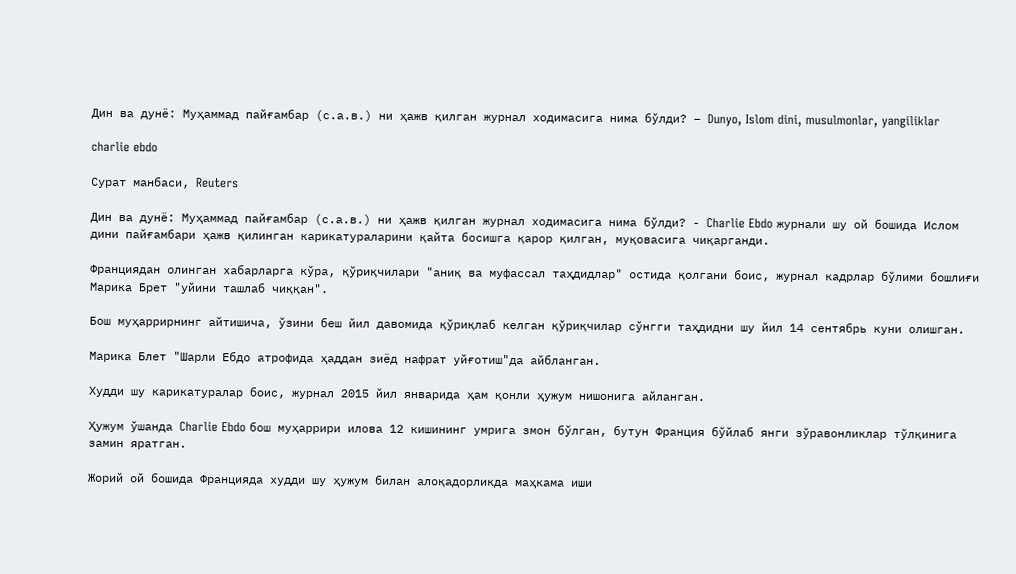Дин ва дунё: Муҳаммад пайғамбар (с.а.в.) ни ҳажв қилган журнал ходимасига нима бўлди? – Dunyo, Islom dini, musulmonlar, yangiliklar

charlie ebdo

Сурат манбаси, Reuters

Дин ва дунё: Муҳаммад пайғамбар (с.а.в.) ни ҳажв қилган журнал ходимасига нима бўлди? - Charlie Ebdo журнали шу ой бошида Ислом дини пайғамбари ҳажв қилинган карикатураларини қайта босишга қарор қилган, муқовасига чиқарганди.

Франциядан олинган хабарларга кўра, қўриқчилари "аниқ ва муфассал таҳдидлар" остида қолгани боис, журнал кадрлар бўлими бошлиғи Марика Брет "уйини ташлаб чиққан".

Бош муҳаррирнинг айтишича, ўзини беш йил давомида қўриқлаб келган қўриқчилар сўнгги таҳдидни шу йил 14 сентябрь куни олишган.

Марика Блет "Шарли Ебдо атрофида ҳаддан зиёд нафрат уйғотиш"да айбланган.

Худди шу карикатуралар боис, журнал 2015 йил январида ҳам қонли ҳужум нишонига айланган.

Ҳужум ўшанда Charlie Ebdo бош муҳаррири илова 12 кишининг умрига змон бўлган, бутун Франция бўйлаб янги зўравонликлар тўлқинига замин яратган.

Жорий ой бошида Францияда худди шу ҳужум билан алоқадорликда маҳкама иши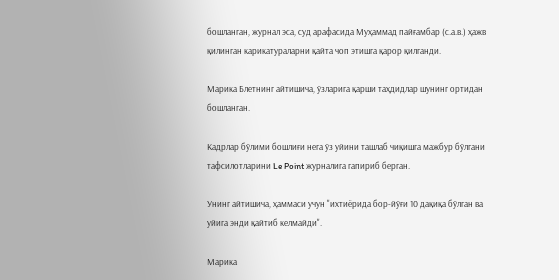бошланган, журнал эса, суд арафасида Муҳаммад пайғамбар (с.а.в.) ҳажв қилинган карикатураларни қайта чоп этишга қарор қилганди.

Марика Блетнинг айтишича, ўзларига қарши таҳдидлар шунинг ортидан бошланган.

Кадрлар бўлими бошлиғи нега ўз уйини ташлаб чиқишга мажбур бўлгани тафсилотларини Le Point журналига гапириб берган.

Унинг айтишича, ҳаммаси учун "ихтиёрида бор-йўғи 10 дақиқа бўлган ва уйига энди қайтиб келмайди".

Марика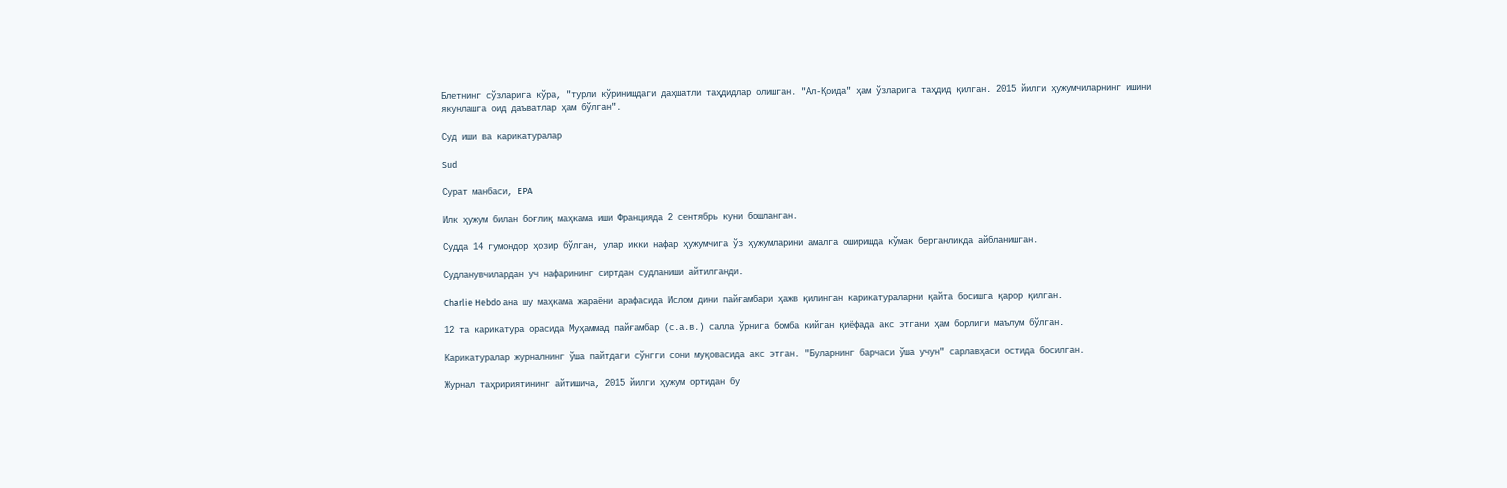Блетнинг сўзларига кўра, "турли кўринишдаги даҳшатли таҳдидлар олишган. "Ал-Қоида" ҳам ўзларига таҳдид қилган. 2015 йилги ҳужумчиларнинг ишини якунлашга оид даъватлар ҳам бўлган".

Суд иши ва карикатуралар

Sud

Сурат манбаси, EPA

Илк ҳужум билан боғлиқ маҳкама иши Францияда 2 сентябрь куни бошланган.

Судда 14 гумондор ҳозир бўлган, улар икки нафар ҳужумчига ўз ҳужумларини амалга оширишда кўмак берганликда айбланишган.

Судланувчилардан уч нафарининг сиртдан судланиши айтилганди.

Charlie Hebdo ана шу маҳкама жараёни арафасида Ислом дини пайғамбари ҳажв қилинган карикатураларни қайта босишга қарор қилган.

12 та карикатура орасида Муҳаммад пайғамбар (с.а.в.) салла ўрнига бомба кийган қиёфада акс этгани ҳам борлиги маълум бўлган.

Карикатуралар журналнинг ўша пайтдаги сўнгги сони муқовасида акс этган. "Буларнинг барчаси ўша учун" сарлавҳаси остида босилган.

Журнал таҳририятининг айтишича, 2015 йилги ҳужум ортидан бу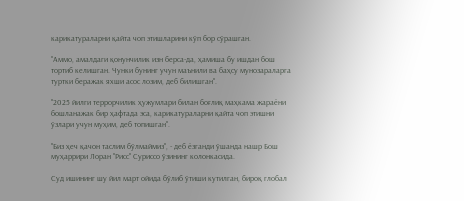карикатураларни қайта чоп этишларини кўп бор сўрашган.

"Аммо, амалдаги қонунчилик изн берса-да, ҳамиша бу ишдан бош тортиб келишган. Чунки бунинг учун маънили ва баҳсу мунозараларга туртки беражак яхши асос лозим, деб билишган".

"2025 йилги террорчилик ҳужумлари билан боғлиқ маҳкама жараёни бошланажак бир ҳафтада эса, карикатураларни қайта чоп этишни ўзлари учун муҳим, деб топишган".

"Биз ҳеч қачон таслим бўлмаймиз", - деб ёзганди ўшанда нашр Бош муҳаррири Лоран "Рисс" Суриссо ўзининг колонкасида.

Суд ишининг шу йил март ойида бўлиб ўтиши кутилган, бироқ глобал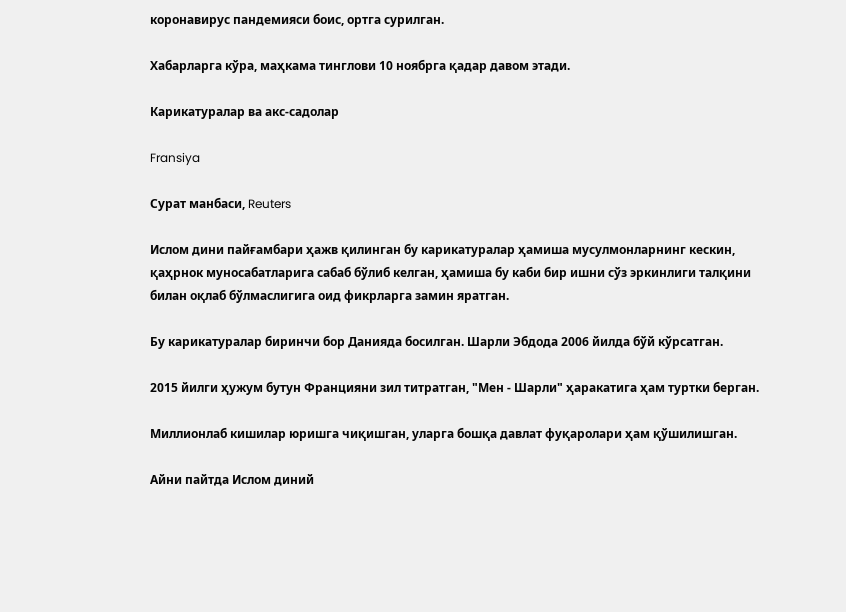коронавирус пандемияси боис, ортга сурилган.

Хабарларга кўра, маҳкама тинглови 10 ноябрга қадар давом этади.

Карикатуралар ва акс-садолар

Fransiya

Сурат манбаси, Reuters

Ислом дини пайғамбари ҳажв қилинган бу карикатуралар ҳамиша мусулмонларнинг кескин, қаҳрнок муносабатларига сабаб бўлиб келган, ҳамиша бу каби бир ишни сўз эркинлиги талқини билан оқлаб бўлмаслигига оид фикрларга замин яратган.

Бу карикатуралар биринчи бор Данияда босилган. Шарли Эбдода 2006 йилда бўй кўрсатган.

2015 йилги ҳужум бутун Францияни зил титратган, "Мен - Шарли" ҳаракатига ҳам туртки берган.

Миллионлаб кишилар юришга чиқишган, уларга бошқа давлат фуқаролари ҳам қўшилишган.

Айни пайтда Ислом диний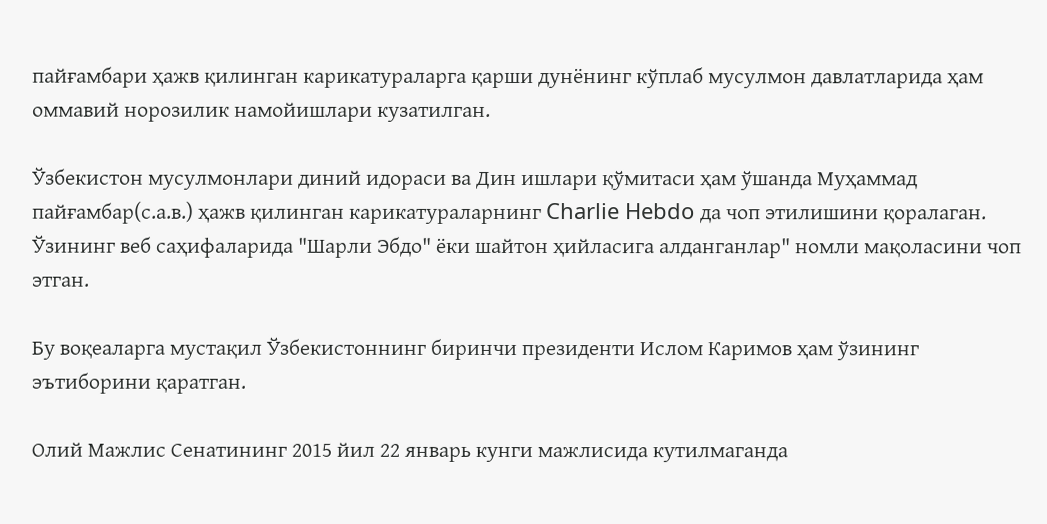пайғамбари ҳажв қилинган карикатураларга қарши дунёнинг кўплаб мусулмон давлатларида ҳам оммавий норозилик намойишлари кузатилган.

Ўзбекистон мусулмонлари диний идораси ва Дин ишлари қўмитаси ҳам ўшанда Муҳаммад пайғамбар(с.а.в.) ҳажв қилинган карикатураларнинг Charlie Hebdo да чоп этилишини қоралаган. Ўзининг веб саҳифаларида "Шарли Эбдо" ёки шайтон ҳийласига алданганлар" номли мақоласини чоп этган.

Бу воқеаларга мустақил Ўзбекистоннинг биринчи президенти Ислом Каримов ҳам ўзининг эътиборини қаратган.

Олий Мажлис Сенатининг 2015 йил 22 январь кунги мажлисида кутилмаганда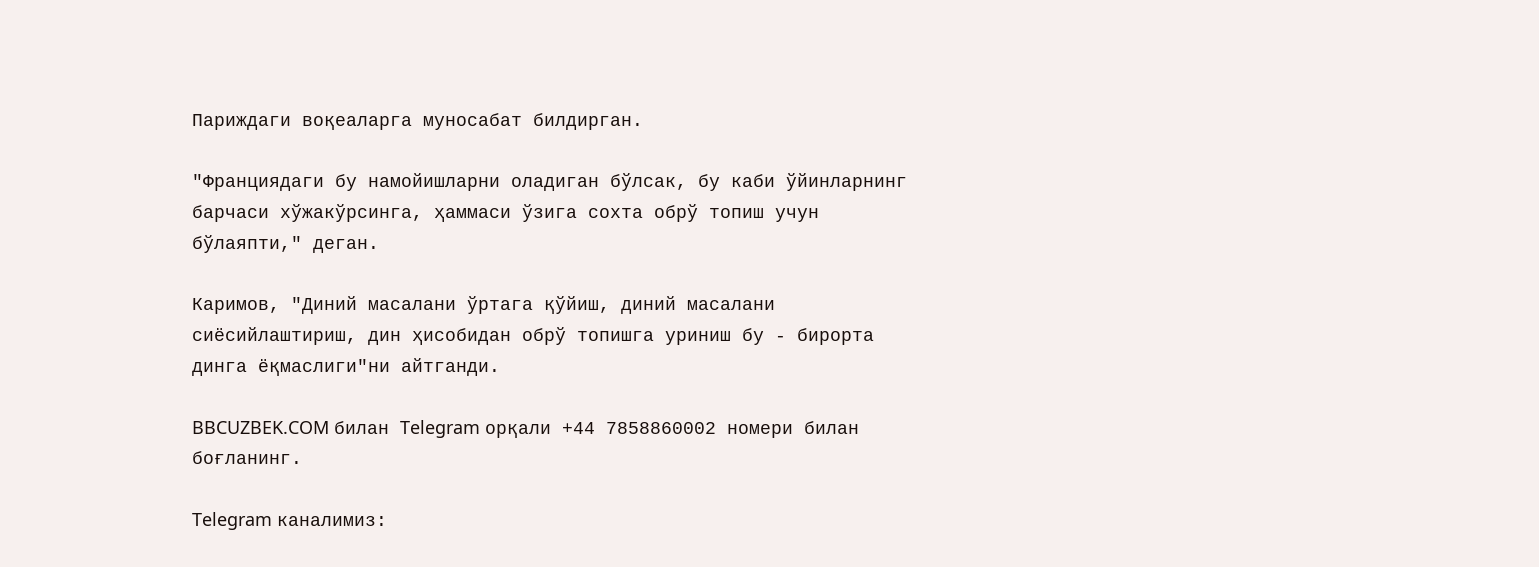Париждаги воқеаларга муносабат билдирган.

"Франциядаги бу намойишларни оладиган бўлсак, бу каби ўйинларнинг барчаси хўжакўрсинга, ҳаммаси ўзига сохта обрў топиш учун бўлаяпти," деган.

Каримов, "Диний масалани ўртага қўйиш, диний масалани сиёсийлаштириш, дин ҳисобидан обрў топишга уриниш бу - бирорта динга ёқмаслиги"ни айтганди.

BBCUZBEK.COM билан Telegram орқали +44 7858860002 номери билан боғланинг.

Telegram каналимиз: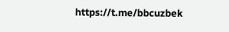https://t.me/bbcuzbek